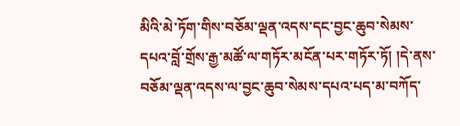མིའི་མེ་ཏོག་གིས་བཅོམ་ལྡན་འདས་དང་བྱང་ཆུབ་སེམས་དཔའ་བློ་གྲོས་རྒྱ་མཚོ་ལ་གཏོར་མངོན་པར་གཏོར་ཏོ། །དེ་ནས་བཅོམ་ལྡན་འདས་ལ་བྱང་ཆུབ་སེམས་དཔའ་པད་མ་བཀོད་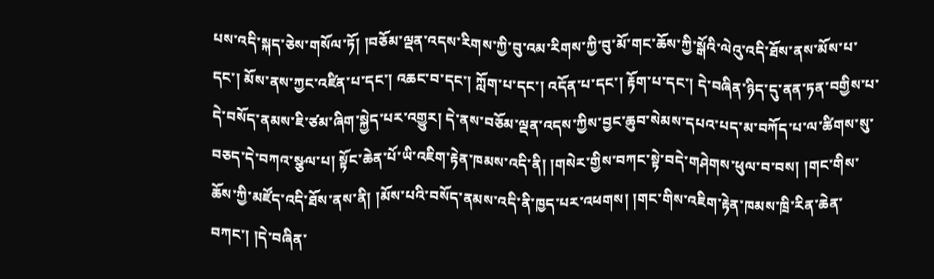པས་འདི་སྐད་ཅེས་གསོལ་ཏོ། །བཅོམ་ལྡན་འདས་རིགས་ཀྱི་བུ་འམ་རིགས་ཀྱི་བུ་མོ་གང་ཆོས་ཀྱི་སྒོའི་ལེའུ་འདི་ཐོས་ནས་མོས་པ་དང་། མོས་ནས་ཀྱང་འཛིན་པ་དང་། འཆང་བ་དང་། ཀློག་པ་དང་། འདོན་པ་དང་། རྟོག་པ་དང་། དེ་བཞིན་ཉིད་དུ་ནན་ཏན་བགྱིས་པ་དེ་བསོད་ནམས་ཇི་ཙམ་ཞིག་སྐྱེད་པར་འགྱུར། དེ་ནས་བཅོམ་ལྡན་འདས་ཀྱིས་བྱང་ཆུབ་སེམས་དཔའ་པད་མ་བཀོད་པ་ལ་ཚིགས་སུ་བཅད་དེ་བཀའ་སྩལ་པ། སྟོང་ཆེན་པོ་ཡི་འཇིག་རྟེན་ཁམས་འདི་ནི། །གསེར་གྱིས་བཀང་སྟེ་བདེ་གཤེགས་ཕུལ་བ་བས། །གང་གིས་ཆོས་ཀྱི་མཛོད་འདི་ཐོས་ནས་ནི། །མོས་པའི་བསོད་ནམས་འདི་ནི་ཁྱད་པར་འཕགས། །གང་གིས་འཇིག་རྟེན་ཁམས་ཁྲི་རིན་ཆེན་བཀང་། །དེ་བཞིན་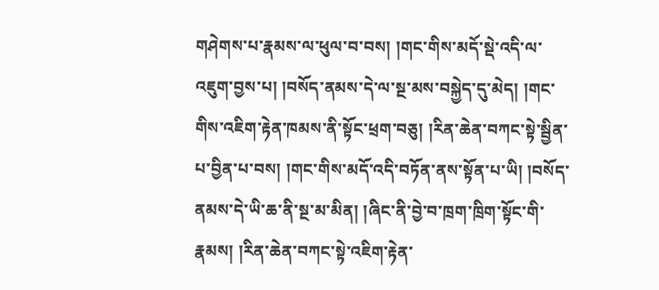གཤེགས་པ་རྣམས་ལ་ཕུལ་བ་བས། །གང་གིས་མདོ་སྡེ་འདི་ལ་འཇུག་བྱས་པ། །བསོད་ནམས་དེ་ལ་སྔ་མས་བསྐྱེད་དུ་མེད། །གང་གིས་འཇིག་རྟེན་ཁམས་ནི་སྟོང་ཕྲག་བཅུ། །རིན་ཆེན་བཀང་སྟེ་སྦྱིན་པ་བྱིན་པ་བས། །གང་གིས་མདོ་འདི་བཏོན་ནས་སྟོན་པ་ཡི། །བསོད་ནམས་དེ་ཡི་ཆ་ནི་སྔ་མ་མིན། །ཞིང་ནི་བྱེ་བ་ཁྲག་ཁྲིག་སྟོང་གི་རྣམས། །རིན་ཆེན་བཀང་སྟེ་འཇིག་རྟེན་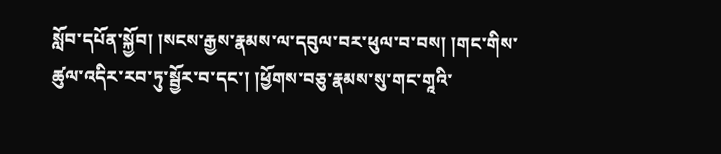སློབ་དཔོན་སྐྱོབ། །སངས་རྒྱས་རྣམས་ལ་དབུལ་བར་ཕུལ་བ་བས། །གང་གིས་ཚུལ་འདིར་རབ་ཏུ་སྦྱོར་བ་དང་། །ཕྱོགས་བཅུ་རྣམས་སུ་གང་གཱའི་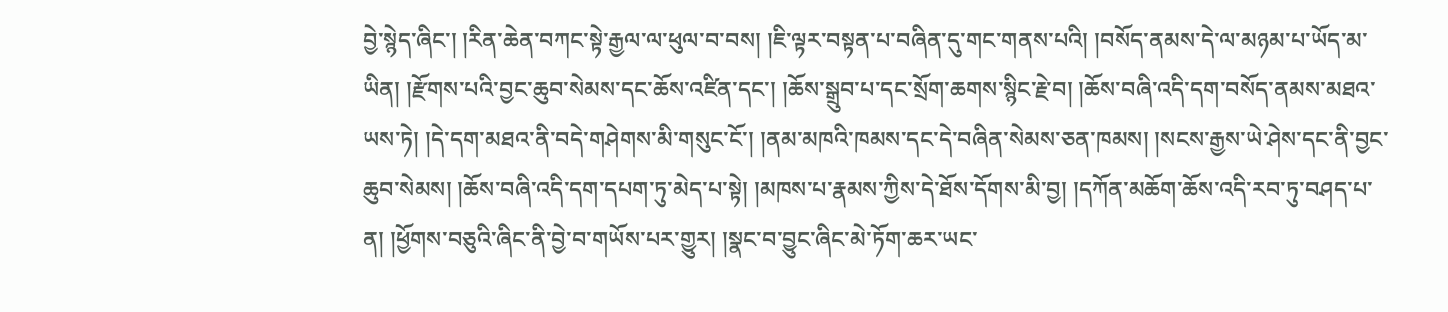བྱེ་སྙེད་ཞིང་། །རིན་ཆེན་བཀང་སྟེ་རྒྱལ་ལ་ཕུལ་བ་བས། །ཇི་ལྟར་བསྟན་པ་བཞིན་དུ་གང་གནས་པའི། །བསོད་ནམས་དེ་ལ་མཉམ་པ་ཡོད་མ་ཡིན། །རྫོགས་པའི་བྱང་ཆུབ་སེམས་དང་ཆོས་འཛིན་དང་། །ཆོས་སྒྲུབ་པ་དང་སྲོག་ཆགས་སྙིང་རྗེ་བ། །ཆོས་བཞི་འདི་དག་བསོད་ནམས་མཐའ་ཡས་ཏེ། །དེ་དག་མཐའ་ནི་བདེ་གཤེགས་མི་གསུང་ངོ་། །ནམ་མཁའི་ཁམས་དང་དེ་བཞིན་སེམས་ཅན་ཁམས། །སངས་རྒྱས་ཡེ་ཤེས་དང་ནི་བྱང་ཆུབ་སེམས། །ཆོས་བཞི་འདི་དག་དཔག་ཏུ་མེད་པ་སྟེ། །མཁས་པ་རྣམས་ཀྱིས་དེ་ཐོས་དོགས་མི་བྱ། །དཀོན་མཆོག་ཆོས་འདི་རབ་ཏུ་བཤད་པ་ན། །ཕྱོགས་བཅུའི་ཞིང་ནི་བྱེ་བ་གཡོས་པར་གྱུར། །སྣང་བ་བྱུང་ཞིང་མེ་ཏོག་ཆར་ཡང་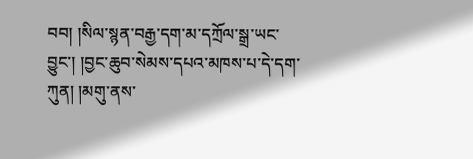བབ། །སིལ་སྙན་བརྒྱ་དག་མ་དཀྲོལ་སྒྲ་ཡང་བྱུང་། །བྱང་ཆུབ་སེམས་དཔའ་མཁས་པ་དེ་དག་ཀུན། །མགུ་ནས་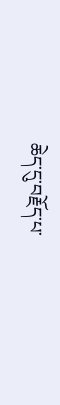ཆེད་དུ་བརྗོད་པ་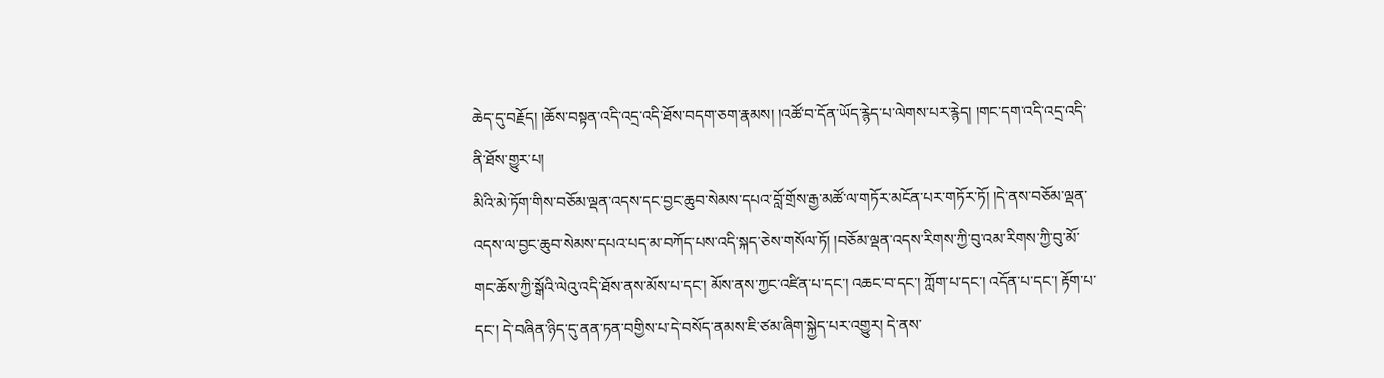ཆེད་དུ་བརྗོད། །ཆོས་བསྟན་འདི་འདྲ་འདི་ཐོས་བདག་ཅག་རྣམས། །འཚོ་བ་དོན་ཡོད་རྙེད་པ་ལེགས་པར་རྙེད། །གང་དག་འདི་འདྲ་འདི་ནི་ཐོས་གྱུར་པ།
མིའི་མེ་ཏོག་གིས་བཅོམ་ལྡན་འདས་དང་བྱང་ཆུབ་སེམས་དཔའ་བློ་གྲོས་རྒྱ་མཚོ་ལ་གཏོར་མངོན་པར་གཏོར་ཏོ། །དེ་ནས་བཅོམ་ལྡན་འདས་ལ་བྱང་ཆུབ་སེམས་དཔའ་པད་མ་བཀོད་པས་འདི་སྐད་ཅེས་གསོལ་ཏོ། །བཅོམ་ལྡན་འདས་རིགས་ཀྱི་བུ་འམ་རིགས་ཀྱི་བུ་མོ་གང་ཆོས་ཀྱི་སྒོའི་ལེའུ་འདི་ཐོས་ནས་མོས་པ་དང་། མོས་ནས་ཀྱང་འཛིན་པ་དང་། འཆང་བ་དང་། ཀློག་པ་དང་། འདོན་པ་དང་། རྟོག་པ་དང་། དེ་བཞིན་ཉིད་དུ་ནན་ཏན་བགྱིས་པ་དེ་བསོད་ནམས་ཇི་ཙམ་ཞིག་སྐྱེད་པར་འགྱུར། དེ་ནས་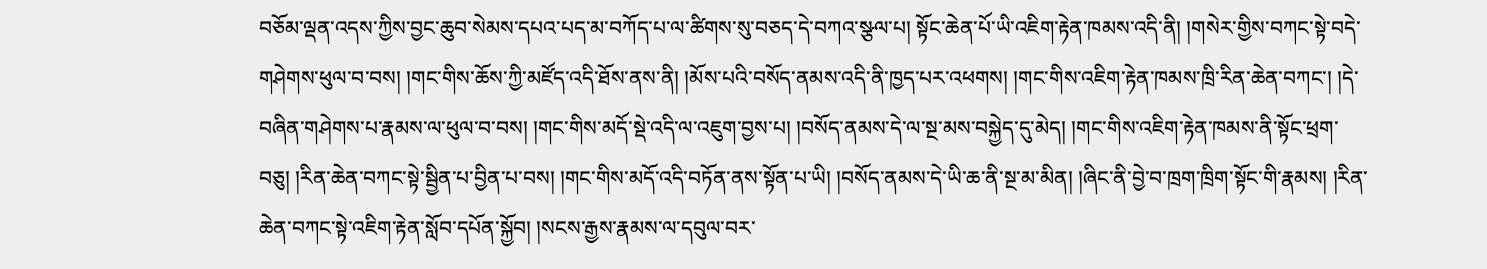བཅོམ་ལྡན་འདས་ཀྱིས་བྱང་ཆུབ་སེམས་དཔའ་པད་མ་བཀོད་པ་ལ་ཚིགས་སུ་བཅད་དེ་བཀའ་སྩལ་པ། སྟོང་ཆེན་པོ་ཡི་འཇིག་རྟེན་ཁམས་འདི་ནི། །གསེར་གྱིས་བཀང་སྟེ་བདེ་གཤེགས་ཕུལ་བ་བས། །གང་གིས་ཆོས་ཀྱི་མཛོད་འདི་ཐོས་ནས་ནི། །མོས་པའི་བསོད་ནམས་འདི་ནི་ཁྱད་པར་འཕགས། །གང་གིས་འཇིག་རྟེན་ཁམས་ཁྲི་རིན་ཆེན་བཀང་། །དེ་བཞིན་གཤེགས་པ་རྣམས་ལ་ཕུལ་བ་བས། །གང་གིས་མདོ་སྡེ་འདི་ལ་འཇུག་བྱས་པ། །བསོད་ནམས་དེ་ལ་སྔ་མས་བསྐྱེད་དུ་མེད། །གང་གིས་འཇིག་རྟེན་ཁམས་ནི་སྟོང་ཕྲག་བཅུ། །རིན་ཆེན་བཀང་སྟེ་སྦྱིན་པ་བྱིན་པ་བས། །གང་གིས་མདོ་འདི་བཏོན་ནས་སྟོན་པ་ཡི། །བསོད་ནམས་དེ་ཡི་ཆ་ནི་སྔ་མ་མིན། །ཞིང་ནི་བྱེ་བ་ཁྲག་ཁྲིག་སྟོང་གི་རྣམས། །རིན་ཆེན་བཀང་སྟེ་འཇིག་རྟེན་སློབ་དཔོན་སྐྱོབ། །སངས་རྒྱས་རྣམས་ལ་དབུལ་བར་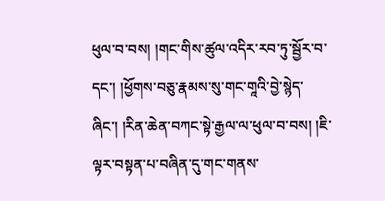ཕུལ་བ་བས། །གང་གིས་ཚུལ་འདིར་རབ་ཏུ་སྦྱོར་བ་དང་། །ཕྱོགས་བཅུ་རྣམས་སུ་གང་གཱའི་བྱེ་སྙེད་ཞིང་། །རིན་ཆེན་བཀང་སྟེ་རྒྱལ་ལ་ཕུལ་བ་བས། །ཇི་ལྟར་བསྟན་པ་བཞིན་དུ་གང་གནས་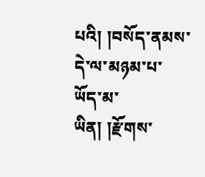པའི། །བསོད་ནམས་དེ་ལ་མཉམ་པ་ཡོད་མ་ཡིན། །རྫོགས་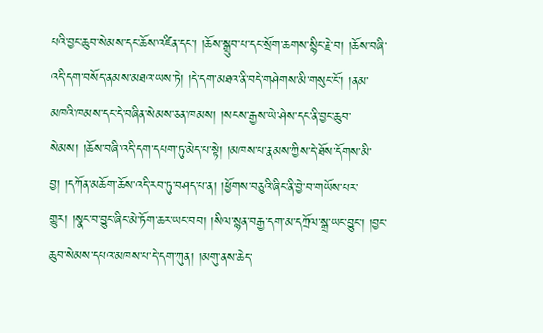པའི་བྱང་ཆུབ་སེམས་དང་ཆོས་འཛིན་དང་། །ཆོས་སྒྲུབ་པ་དང་སྲོག་ཆགས་སྙིང་རྗེ་བ། །ཆོས་བཞི་འདི་དག་བསོད་ནམས་མཐའ་ཡས་ཏེ། །དེ་དག་མཐའ་ནི་བདེ་གཤེགས་མི་གསུང་ངོ་། །ནམ་མཁའི་ཁམས་དང་དེ་བཞིན་སེམས་ཅན་ཁམས། །སངས་རྒྱས་ཡེ་ཤེས་དང་ནི་བྱང་ཆུབ་སེམས། །ཆོས་བཞི་འདི་དག་དཔག་ཏུ་མེད་པ་སྟེ། །མཁས་པ་རྣམས་ཀྱིས་དེ་ཐོས་དོགས་མི་བྱ། །དཀོན་མཆོག་ཆོས་འདི་རབ་ཏུ་བཤད་པ་ན། །ཕྱོགས་བཅུའི་ཞིང་ནི་བྱེ་བ་གཡོས་པར་གྱུར། །སྣང་བ་བྱུང་ཞིང་མེ་ཏོག་ཆར་ཡང་བབ། །སིལ་སྙན་བརྒྱ་དག་མ་དཀྲོལ་སྒྲ་ཡང་བྱུང་། །བྱང་ཆུབ་སེམས་དཔའ་མཁས་པ་དེ་དག་ཀུན། །མགུ་ནས་ཆེད་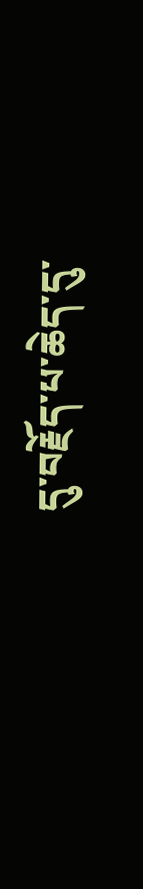དུ་བརྗོད་པ་ཆེད་དུ་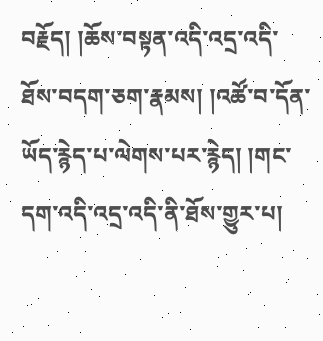བརྗོད། །ཆོས་བསྟན་འདི་འདྲ་འདི་ཐོས་བདག་ཅག་རྣམས། །འཚོ་བ་དོན་ཡོད་རྙེད་པ་ལེགས་པར་རྙེད། །གང་དག་འདི་འདྲ་འདི་ནི་ཐོས་གྱུར་པ།